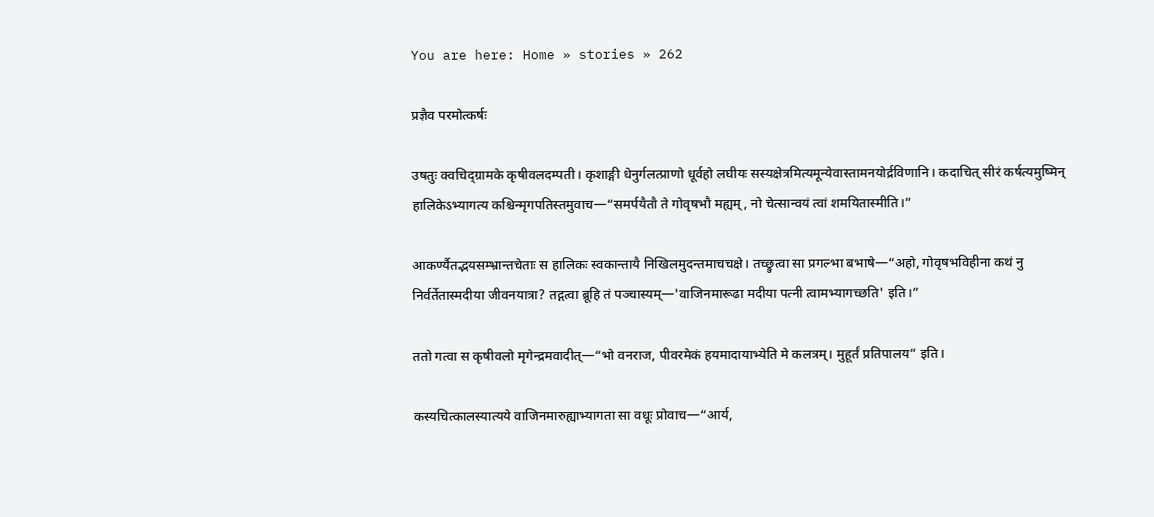You are here: Home » stories » 262

प्रज्ञैव परमोत्कर्षः

उषतुः क्वचिद्ग्रामके कृषीवलदम्पती। कृशाङ्गी धेनुर्गलत्प्राणो धूर्वहो लघीयः सस्यक्षेत्रमित्यमून्येवास्तामनयोर्द्रविणानि। कदाचित् सीरं कर्षत्यमुष्मिन् हालिकेऽभ्यागत्य कश्चिन्मृगपतिस्तमुवाच—“समर्पयैतौ ते गोवृषभौ मह्यम्, नो चेत्सान्वयं त्वां शमयितास्मीति।”

आकर्ण्यैतद्भयसम्भ्रान्तचेताः स हालिकः स्वकान्तायै निखिलमुदन्तमाचचक्षे। तच्छ्रुत्वा सा प्रगल्भा बभाषे—“अहो, गोवृषभविहीना कथं नु निर्वर्तेतास्मदीया जीवनयात्रा? तद्गत्वा ब्रूहि तं पञ्चास्यम्—'वाजिनमारूढा मदीया पत्नी त्वामभ्यागच्छति' इति।”

ततो गत्वा स कृषीवलो मृगेन्द्रमवादीत्—“भो वनराज, पीवरमेकं हयमादायाभ्येति मे कलत्रम्। मुहूर्तं प्रतिपालय” इति।

कस्यचित्कालस्यात्यये वाजिनमारुह्याभ्यागता सा वधूः प्रोवाच—“आर्य,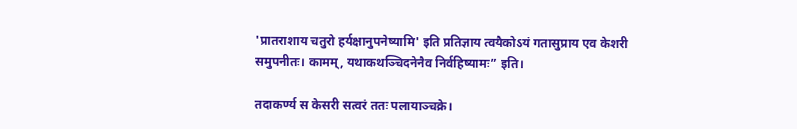'प्रातराशाय चतुरो हर्यक्षानुपनेष्यामि' इति प्रतिज्ञाय त्वयैकोऽयं गतासुप्राय एव केशरी समुपनीतः। कामम्, यथाकथञ्चिदनेनैव निर्वहिष्यामः” इति।

तदाकर्ण्य स केसरी सत्वरं ततः पलायाञ्चक्रे।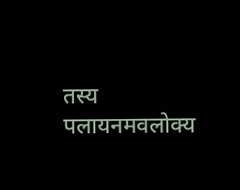तस्य पलायनमवलोक्य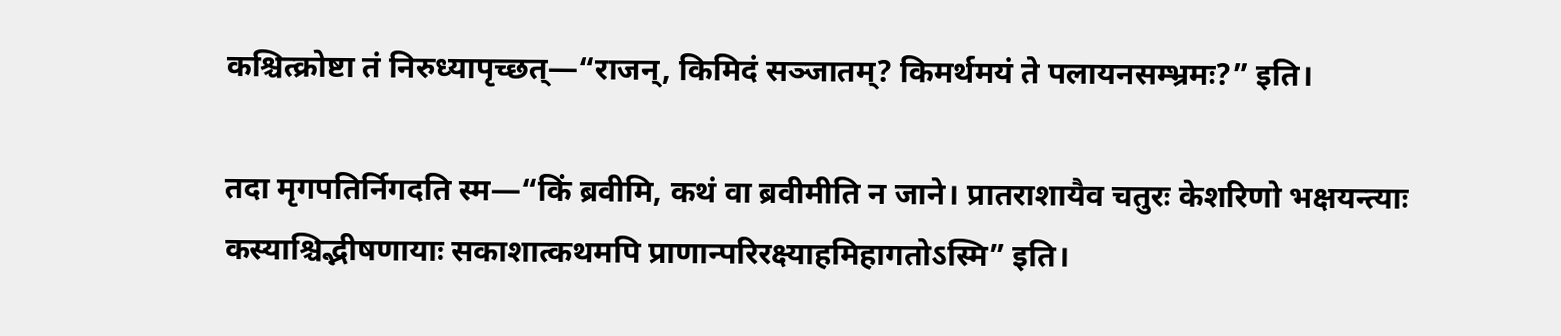कश्चित्क्रोष्टा तं निरुध्यापृच्छत्—“राजन्, किमिदं सञ्जातम्? किमर्थमयं ते पलायनसम्भ्रमः?” इति।

तदा मृगपतिर्निगदति स्म—“किं ब्रवीमि, कथं वा ब्रवीमीति न जाने। प्रातराशायैव चतुरः केशरिणो भक्षयन्त्याः कस्याश्चिद्भीषणायाः सकाशात्कथमपि प्राणान्परिरक्ष्याहमिहागतोऽस्मि” इति।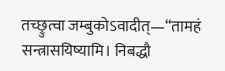तच्छ्रुत्वा जम्बुकोऽवादीत्—“तामहं सन्त्रासयिष्यामि। निबद्धौ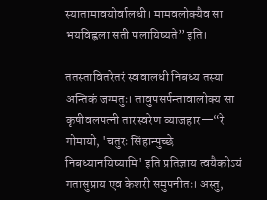स्यातामावयोर्वालधी। मामवलोक्यैव सा भयविह्वला सती पलायिष्यते” इति।

ततस्तावितरेतरं स्ववालधी निबध्य तस्या अन्तिकं जग्मतुः। तावुपसर्पन्तावालोक्य सा कृषीवलपत्नी तारस्वरेण व्याजहार—“रे गोमायो, 'चतुरः सिंहान्पुच्छे निबध्यानयिष्यामि' इति प्रतिज्ञाय त्वयैकोऽयं गतासुप्राय एव केशरी समुपनीतः। अस्तु,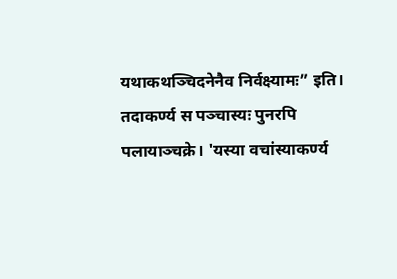यथाकथञ्चिदनेनैव निर्वक्ष्यामः” इति। तदाकर्ण्य स पञ्चास्यः पुनरपि पलायाञ्चक्रे। 'यस्या वचांस्याकर्ण्य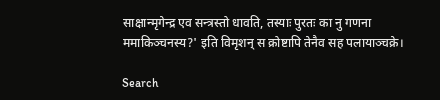साक्षान्मृगेन्द्र एव सन्त्रस्तो धावति, तस्याः पुरतः का नु गणना ममाकिञ्चनस्य?' इति विमृशन् स क्रोष्टापि तेनैव सह पलायाञ्चक्रे।

Search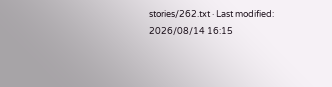stories/262.txt · Last modified: 2026/08/14 16:15